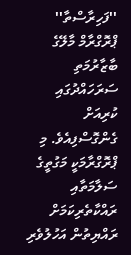''ފަހިރާސްތާ'' ޕްރޮގްރާމް މާލޭގެ ބާޒާރުމަތި ސަރަހައްދުގައި ކުރިއަށް ގެންގޮސްފިއެވެ. މި ޕްރޮގްރާމަކީ މަގުތީގެ ސަލާމަތާއި ރައްކާތެރިކަމަށް ރައްޔިތުން އަހުލުވެރި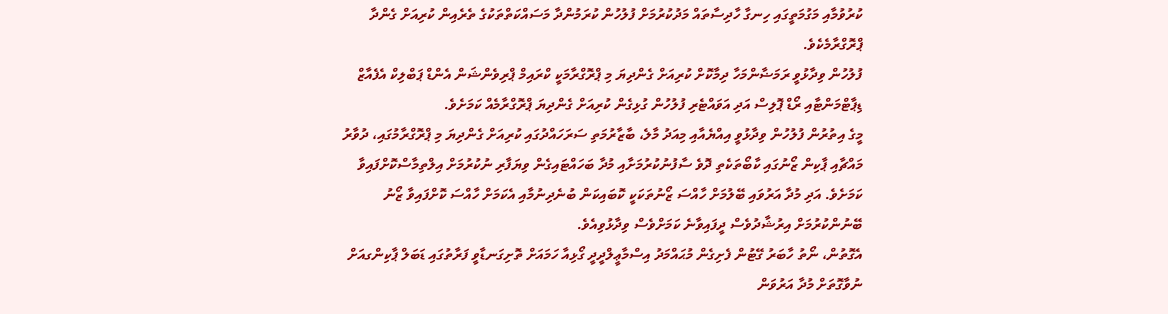ކުރުވުމާއި މަގުމަތީގައި ހިނގާ ހާދިސާތައް މަދުކުރުމަށް ފުލުހުން ކުރަމުންދާ މަސައްކަތްތަކުގެ ތެރެއިން ކުރިއަށް ގެންދާ ޕްރޮގްރާމެކެވެ.
ފުލުހުން ވިދާޅުވީ ރަމަޟާންމަހާ ދިމާކޮށް ކުރިއަށް ގެންދިޔަ މި ޕްރޮގްރާމަކީ ކްރައިމް ޕްރިވެންޝަން އެންޑް ޕަބްލިކް އެފެއާޒް ޑިޕާޓްމަންޓާއި ރޯޑް ޕޮލިސް އަދި އަވައްޓެރި ފުލުހުން ގުޅިގެން ކުރިއަށް ގެންދިޔަ ޕްރޮގްރާމެއް ކަމަށެވެ.
މީގެ އިތުރުން ފުލުހުން ވިދާޅުވީ އިއްޔެއާއި މިއަދު މާލެ، ބާޒާރުމަތި ސަރަހައްދުގައި ކުރިއަށް ގެންދިޔަ މި ޕްރޮގްރާމުގައި، ދުވާރު މައްޗާއި ޕާކިން ޒޯނުގައި ކާބޯތަކެތި ދޮވެ ސާފުނުކުރުމަށާއި މުދާ ބަހައްޓައިގެން ވިޔަފާރި ނުކުރުމަށް އިލްތިމާސްކޮށްފައިވާ ކަމަށެވެ. އަދި މުދާ އަރުވައި ބޭލުމަށް ހާއްސަ ޒޯނުތަކަކީ ކޮބައިކަން ބުނެދިނުމާއި އެކަމަށް ހާއްސަ ކޮށްފައިވާ ޒޯނު ބޭނުންކުރުމަށް އިރުޝާދުވެސް ދީފައިވާނެ ކަމަށްވެސް ވިދާޅުވިއެވެ.
އެގޮތުން، ނޯތު ހާބަރު ގޭޓުން ފެށިގެން މުޙައްމަދު އިސްމާޢީލްދީދީ ގޯޅިއާ ހަމައަށް ތޮށިގަނޑާވީ ފަރާތުގައި ޑަބަލް ޕާކިންގއަށް ނުވާގޮތަށް މުދާ އަރުވަން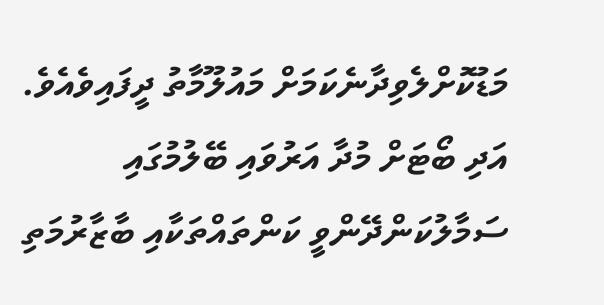މަޑުކޮށްލެވިދާނެކަމަށް މައުލޫމާތު ދީފައިވެއެވެ.
އަދި ބޯޓަށް މުދާ އަރުވައި ބޭލުމުގައި ސަމާލުކަންދޭންވީ ކަންތައްތަކާއި ބާޒާރުމަތި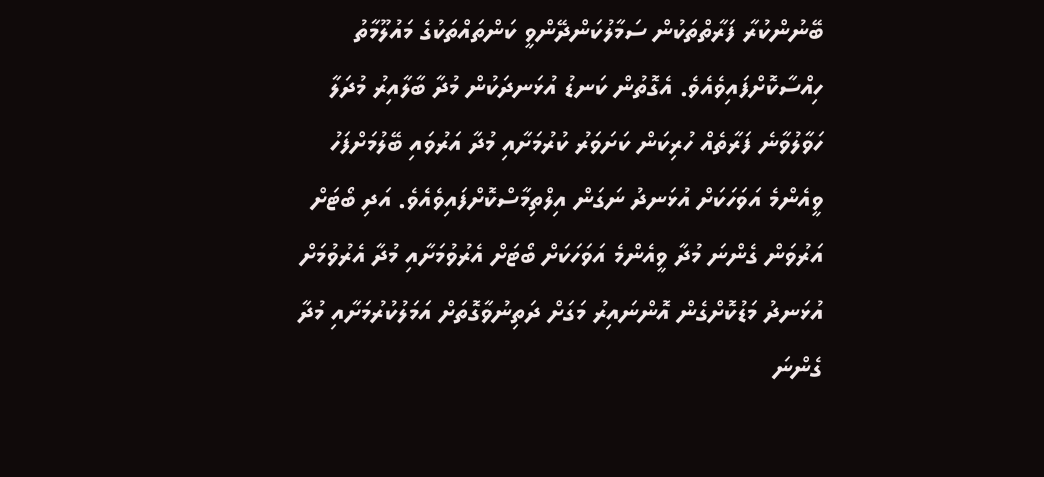ބޭނުންކުރާ ފަރާތްތަކުން ސަމާލުކަންދޭންވީ ކަންތައްތަކުގެ މައުލޫމާތު ހިއްސާކޮށްފައިވެއެވެ. އެގޮތުން ކަނޑު އުޅަނދަކުން މުދާ ބާލާއިރު މުދަލާ ހަވާލުވާނެ ފަރާތެއް ހުރިކަން ކަށަވަރު ކުރުމަށާއި މުދާ އަރުވައި ބޭލުމަށްފަހު ވީއެންމެ އަވަހަކަށް އުޅަނދު ނަގަން އިލްތިމާސްކޮށްފައިވެއެވެ. އަދި ބޯޓަށް އަރުވަން ގެންނަ މުދާ ވީއެންމެ އަވަހަކަށް ބޯޓަށް އެރުވުމަށާއި މުދާ އެރުވުމަށް އުޅަނދު މަޑުކޮށްގެން އޮންނައިރު މަގަށް ދަތިނުވާގޮތަށް އަމަލުކުރުމަށާއި މުދާ ގެންނަ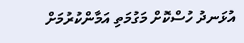އުޅަނދު ހުސްކޮށް މަގުމަތި އަމާންކުރުމަށް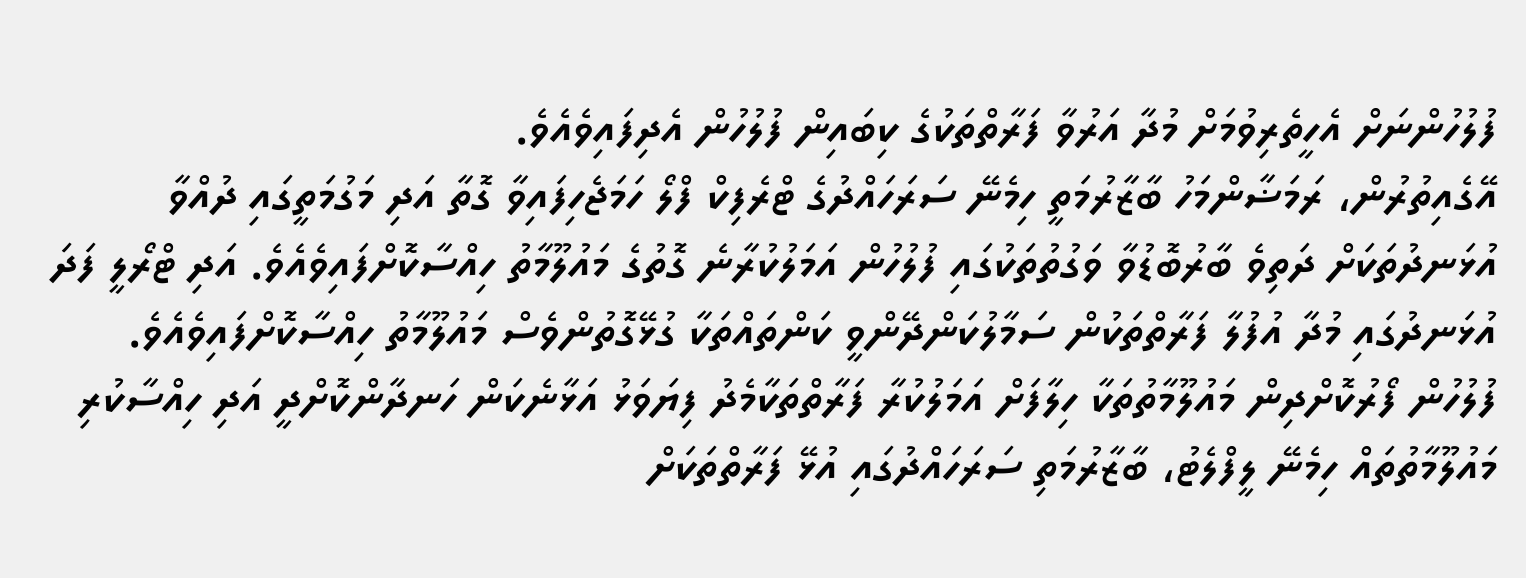ފުލުހުންނަށް އެހީތެރިވުމަށް މުދާ އަރުވާ ފަރާތްތަކުގެ ކިބައިން ފުލުހުން އެދިފައިވެއެވެ.
އޭގެއިތުރުން، ރަމަޟާންމަހު ބާޒާރުމަތީ ހިމެނޭ ސަރަހައްދުގެ ޓްރެފިކް ފްލޯ ހަމަޖެހިފައިވާ ގޮތާ އަދި މަގުމަތީގައި ދުއްވާ އުޅަނދުތަކަށް ދަތިވެ ބާރުބޮޑުވާ ވަގުތުތަކުގައި ފުލުހުން އަމަލުކުރާނެ ގޮތުގެ މައުލޫމާތު ހިއްސާކޮށްފައިވެއެވެ. އަދި ޓްރޯލީ ފަދަ އުޅަނދުގައި މުދާ އުފުލާ ފަރާތްތަކުން ސަމާލުކަންދޭންވީ ކަންތައްތަކާ ގުޅޭގޮތުންވެސް މައުލޫމާތު ހިއްސާކޮށްފައިވެއެވެ.
ފުލުހުން ފޯރުކޮށްދިން މައުލޫމާތުތަކާ ހިލާފަށް އަމަލުކުރާ ފަރާތްތަކާމެދު ފިޔަވަޅު އަޅާނެކަން ހަނދާންކޮށްދީ އަދި ހިއްސާކުރި މައުލޫމާތުތައް ހިމެނޭ ލީފްލެޓު، ބާޒާރުމަތި ސަރަހައްދުގައި އުޅޭ ފަރާތްތަކަށް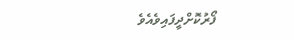ފޯރުކޮށްދީފައިވެއެވެ